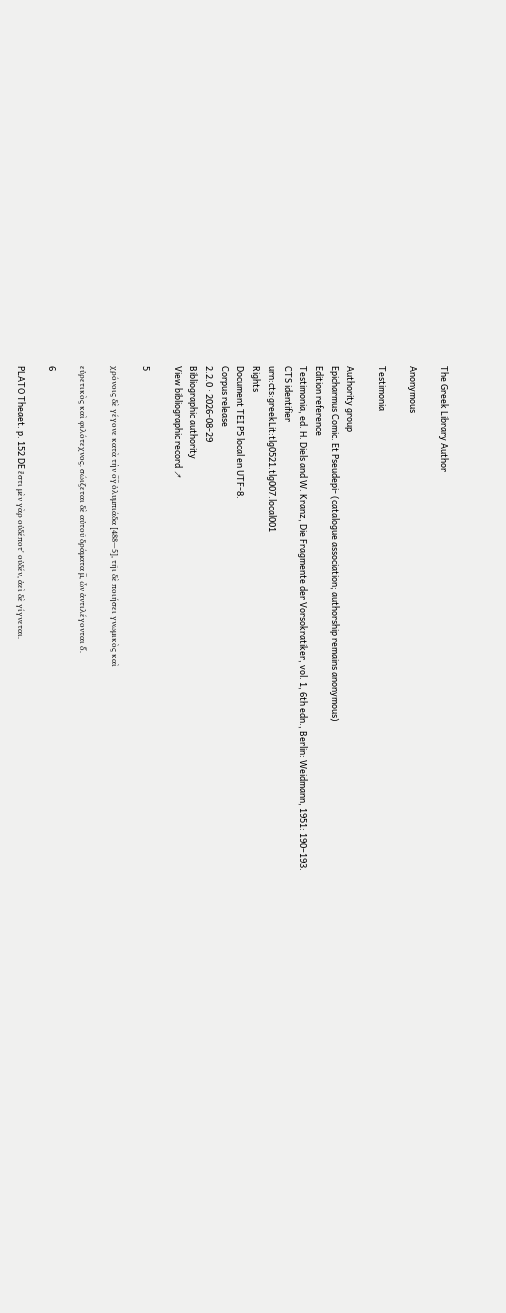The Greek Library Author

Anonymous

Testimonia

Authority group
Epicharmus Comic. Et Pseudepi- (catalogue association; authorship remains anonymous)
Edition reference
Testimonia, ed. H. Diels and W. Kranz, Die Fragmente der Vorsokratiker, vol. 1, 6th edn., Berlin: Weidmann, 1951: 190–193.
CTS identifier
urn:cts:greekLit:tlg0521.tlg007.local001
Rights
Document TEI P5 local en UTF-8.
Corpus release
2.2.0 · 2026-08-29
Bibliographic authority
View bibliographic record ↗

5

χρόνοις δὲ γέγονε κατὰ τὴν ο̅γ̅ ὀλυμπιάδα [488—5], τῆι δὲ ποιήσει γνωμικὸς καὶ

εὑρετικὸς καὶ φιλότεχνος. σώιζεται δὲ αὐτοῦ δράματα μ̅, ὧν ἀντιλέγονται δ̅.

6

PLATO Theaet. p. 152 DE ἔστι μὲν γὰρ οὐδέποτ' οὐδέν, ἀεὶ δὲ γίγνεται.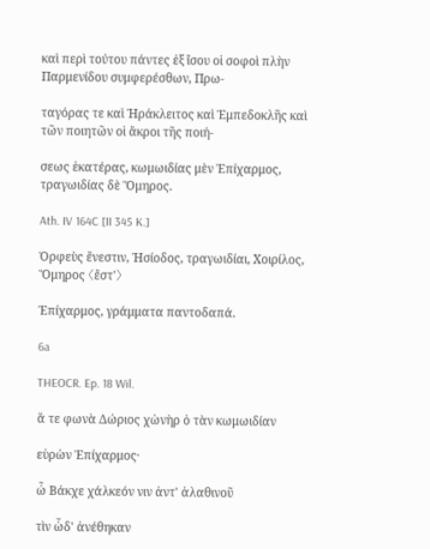καὶ περὶ τούτου πάντες ἐξ ἴσου οἱ σοφοὶ πλὴν Παρμενίδου συμφερέσθων, Πρω-

ταγόρας τε καὶ Ἡράκλειτος καὶ Ἐμπεδοκλῆς καὶ τῶν ποιητῶν οἱ ἄκροι τῆς ποιή-

σεως ἑκατέρας, κωμωιδίας μὲν Ἐπίχαρμος, τραγωιδίας δὲ Ὅμηρος.

Ath. IV 164C [II 345 K.]

Ὀρφεὺς ἔνεστιν, Ἡσίοδος, τραγωιδίαι, Χοιρίλος, Ὅμηρος 〈ἔστ'〉

Ἐπίχαρμος, γράμματα παντοδαπά.

6a

THEOCR. Ep. 18 Wil.

ἅ τε φωνὰ Δώριος χὡνὴρ ὁ τὰν κωμωιδίαν

εὑρὼν Ἐπίχαρμος·

ὦ Βάκχε χάλκεόν νιν ἀντ' ἀλαθινοῦ

τὶν ὧδ' ἀνέθηκαν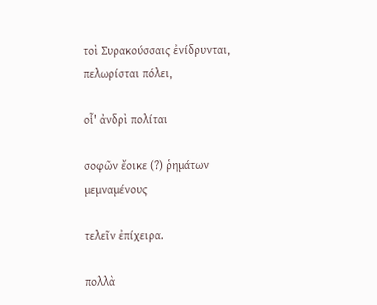τοὶ Συρακούσσαις ἐνίδρυνται, πελωρίσται πόλει,

οἷ' ἀνδρὶ πολίται

σοφῶν ἔοικε (?) ῥημάτων μεμναμένους

τελεῖν ἐπίχειρα.

πολλὰ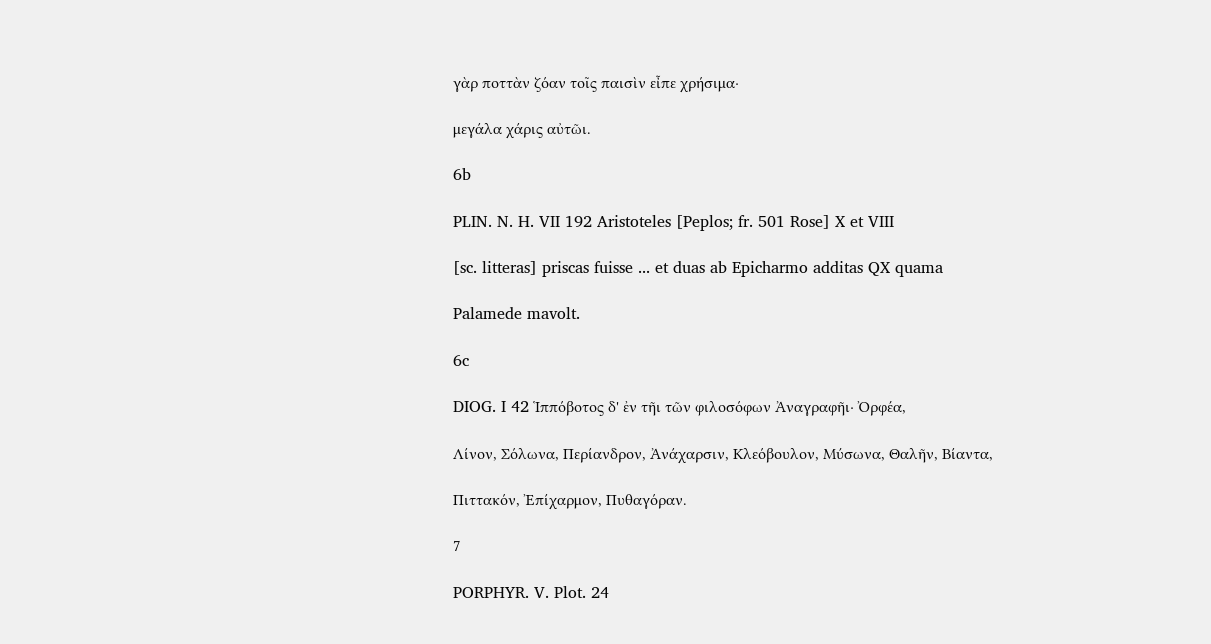γὰρ ποττὰν ζόαν τοῖς παισὶν εἶπε χρήσιμα·

μεγάλα χάρις αὐτῶι.

6b

PLIN. N. H. VII 192 Aristoteles [Peplos; fr. 501 Rose] X et VIII

[sc. litteras] priscas fuisse ... et duas ab Epicharmo additas QX quama

Palamede mavolt.

6c

DIOG. I 42 Ἱππόβοτος δ' ἐν τῆι τῶν φιλοσόφων Ἀναγραφῆι· Ὀρφέα,

Λίνον, Σόλωνα, Περίανδρον, Ἀνάχαρσιν, Κλεόβουλον, Μύσωνα, Θαλῆν, Βίαντα,

Πιττακόν, Ἐπίχαρμον, Πυθαγόραν.

7

PORPHYR. V. Plot. 24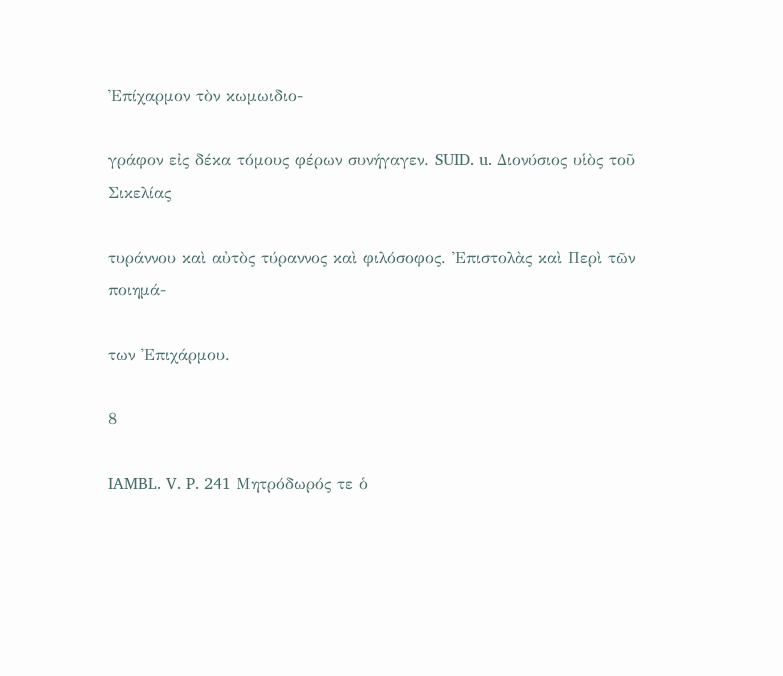Ἐπίχαρμον τὸν κωμωιδιο-

γράφον εἰς δέκα τόμους φέρων συνήγαγεν. SUID. u. Διονύσιος υἱὸς τοῦ Σικελίας

τυράννου καὶ αὐτὸς τύραννος καὶ φιλόσοφος. Ἐπιστολὰς καὶ Περὶ τῶν ποιημά-

των Ἐπιχάρμου.

8

IAMBL. V. P. 241 Μητρόδωρός τε ὁ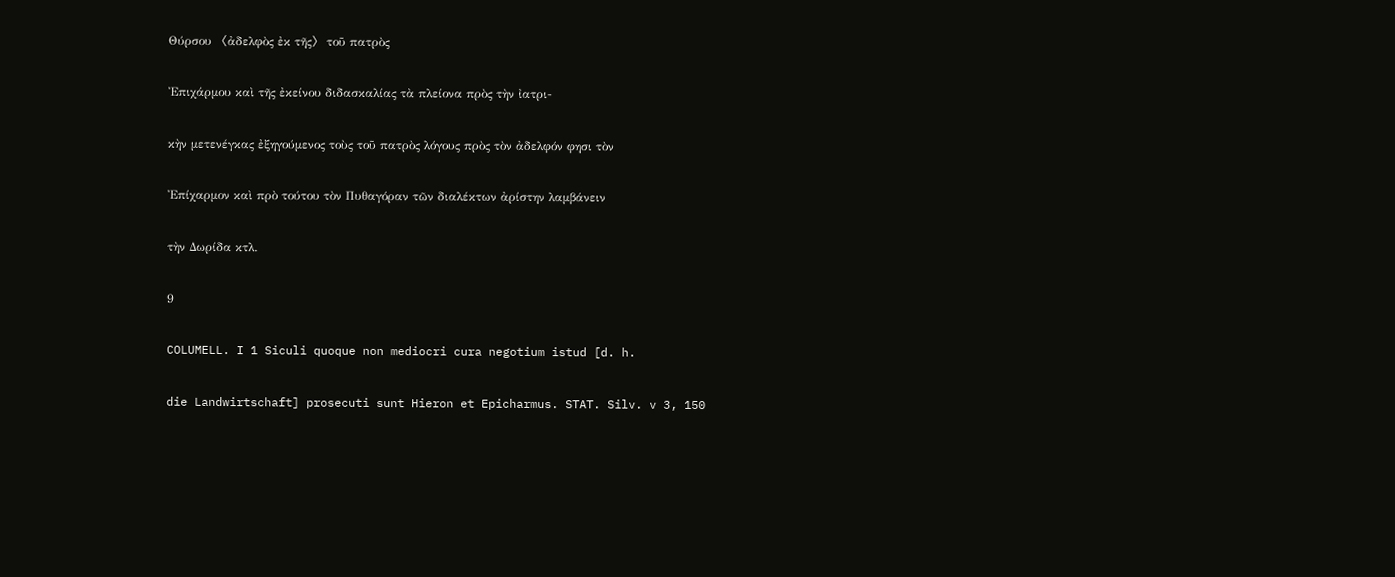Θύρσου 〈ἀδελφὸς ἐκ τῆς〉 τοῦ πατρὸς

Ἐπιχάρμου καὶ τῆς ἐκείνου διδασκαλίας τὰ πλείονα πρὸς τὴν ἰατρι-

κὴν μετενέγκας ἐξηγούμενος τοὺς τοῦ πατρὸς λόγους πρὸς τὸν ἀδελφόν φησι τὸν

Ἐπίχαρμον καὶ πρὸ τούτου τὸν Πυθαγόραν τῶν διαλέκτων ἀρίστην λαμβάνειν

τὴν Δωρίδα κτλ.

9

COLUMELL. I 1 Siculi quoque non mediocri cura negotium istud [d. h.

die Landwirtschaft] prosecuti sunt Hieron et Epicharmus. STAT. Silv. v 3, 150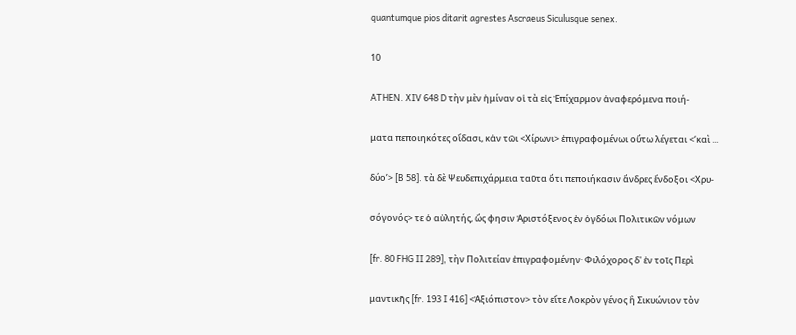quantumque pios ditarit agrestes Ascraeus Siculusque senex.

10

ATHEN. XIV 648 D τὴν μὲν ἡμίναν οἱ τὰ εἰς Ἐπίχαρμον ἀναφερόμενα ποιή-

ματα πεποιηκότες οἴδασι, κἀν τῶι <Χίρωνι> ἐπιγραφομένωι οὕτω λέγεται <‘καὶ ...

δύο’> [B 58]. τὰ δὲ Ψευδεπιχάρμεια ταῦτα ὅτι πεποιήκασιν ἄνδρες ἔνδοξοι <Χρυ-

σόγονός> τε ὁ αὐλητής, ὥς φησιν Ἀριστόξενος ἐν ὀγδόωι Πολιτικῶν νόμων

[fr. 80 FHG II 289], τὴν Πολιτείαν ἐπιγραφομένην· Φιλόχορος δ' ἐν τοῖς Περὶ

μαντικῆς [fr. 193 I 416] <Ἀξιόπιστον> τὸν εἴτε Λοκρὸν γένος ἢ Σικυώνιον τὸν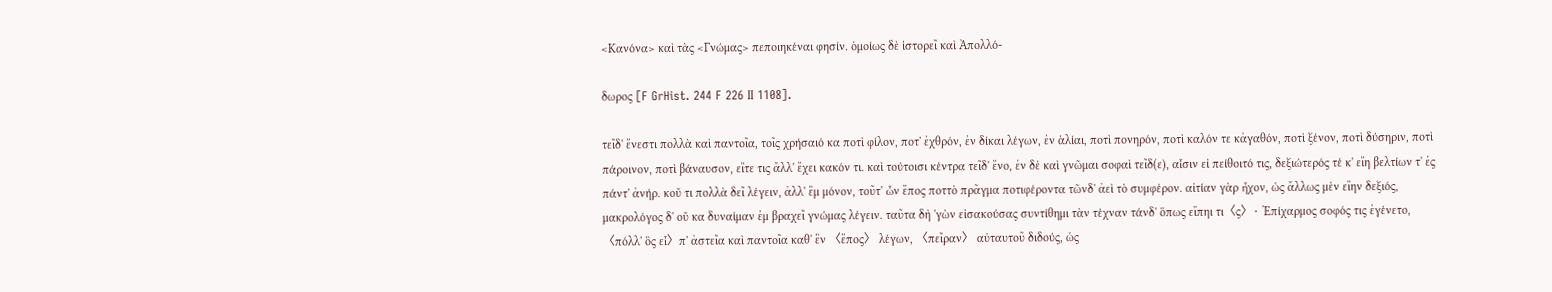<Κανόνα> καὶ τὰς <Γνώμας> πεποιηκέναι φησίν. ὁμοίως δὲ ἱστορεῖ καὶ Ἀπολλό-

δωρος [F GrHist. 244 F 226 II 1108].

τεῖδ' ἔνεστι πολλὰ καὶ παντοῖα, τοῖς χρήσαιό κα ποτὶ φίλον, ποτ' ἐχθρόν, ἐν δίκαι λέγων, ἐν ἁλίαι, ποτὶ πονηρόν, ποτὶ καλόν τε κἀγαθόν, ποτὶ ξένον, ποτὶ δύσηριν, ποτὶ πάροινον, ποτὶ βάναυσον, εἴτε τις ἄλλ' ἔχει κακόν τι. καὶ τούτοισι κέντρα τεῖδ' ἔνο, ἐν δὲ καὶ γνῶμαι σοφαὶ τεῖδ(ε), αἷσιν εἰ πείθοιτό τις, δεξιώτερός τέ κ' εἴη βελτίων τ' ἐς πάντ' ἀνήρ. κοὔ τι πολλὰ δεῖ λέγειν, ἀλλ' ἓμ μόνον, τοῦτ' ὦν ἔπος ποττὸ πρᾶγμα ποτιφέροντα τῶνδ' ἀεὶ τὸ συμφέρον. αἰτίαν γὰρ ἦχον, ὡς ἄλλως μὲν εἴην δεξιός, μακρολόγος δ' οὔ κα δυναίμαν ἐμ βραχεῖ γνώμας λέγειν. ταῦτα δὴ 'γὼν εἰσακούσας συντίθημι τὰν τέχναν τάνδ' ὅπως εἴπηι τι〈ς〉· Ἐπίχαρμος σοφός τις ἐγένετο, 〈πόλλ' ὃς εἶ〉π' ἀστεῖα καὶ παντοῖα καθ' ἓν 〈ἔπος〉 λέγων, 〈πεῖραν〉 αὐταυτοῦ διδούς, ὡς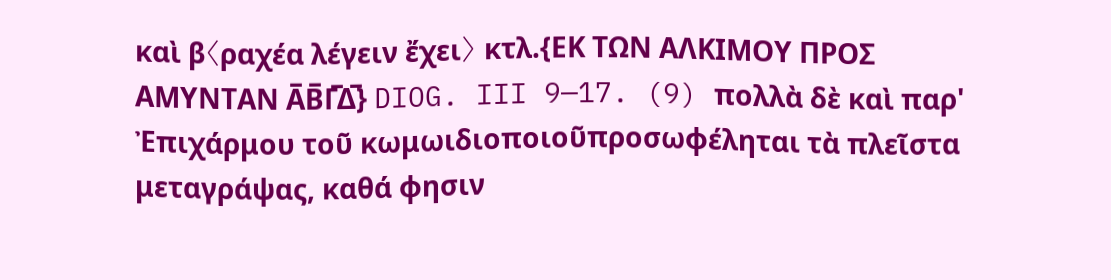καὶ β〈ραχέα λέγειν ἔχει〉 κτλ.{ΕΚ ΤΩΝ ΑΛΚΙΜΟΥ ΠΡΟΣ ΑΜΥΝΤΑΝ Α̅Β̅Γ̅Δ̅} DIOG. III 9—17. (9) πολλὰ δὲ καὶ παρ' Ἐπιχάρμου τοῦ κωμωιδιοποιοῦπροσωφέληται τὰ πλεῖστα μεταγράψας, καθά φησιν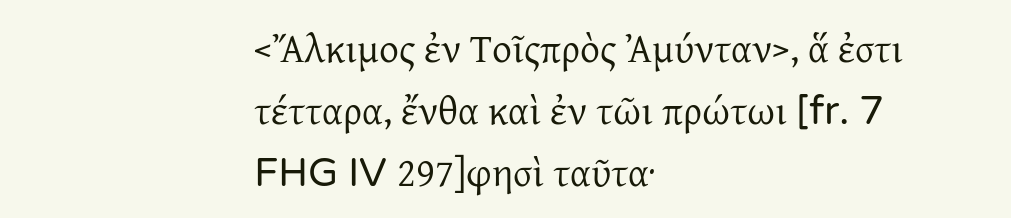<Ἄλκιμος ἐν Τοῖςπρὸς Ἀμύνταν>, ἅ ἐστι τέτταρα, ἔνθα καὶ ἐν τῶι πρώτωι [fr. 7 FHG IV 297]φησὶ ταῦτα·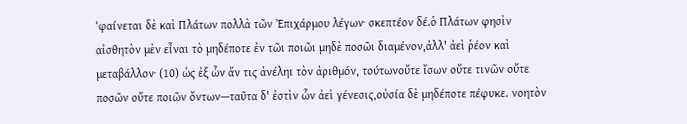‘φαίνεται δὲ καὶ Πλάτων πολλὰ τῶν Ἐπιχάρμου λέγων· σκεπτέον δέ.ὁ Πλάτων φησὶν αἰσθητὸν μὲν εἶναι τὸ μηδέποτε ἐν τῶι ποιῶι μηδὲ ποσῶι διαμένον,ἀλλ' ἀεὶ ῥέον καὶ μεταβάλλον· (10) ὡς ἐξ ὧν ἄν τις ἀνέληι τὸν ἀριθμόν, τούτωνοὔτε ἴσων οὔτε τινῶν οὔτε ποσῶν οὔτε ποιῶν ὄντων—ταῦτα δ' ἐστὶν ὧν ἀεὶ γένεσις,οὐσία δὲ μηδέποτε πέφυκε. νοητὸν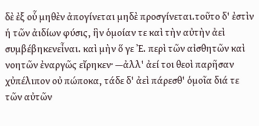δὲ ἐξ οὗ μηθὲν ἀπογίνεται μηδὲ προσγίνεται.τοῦτο δ' ἐστὶν ἡ τῶν ἀιδίων φύσις, ἣν ὁμοίαν τε καὶ τὴν αὐτὴν ἀεὶ συμβέβηκενεἶναι. καὶ μὴν ὅ γε Ἐ. περὶ τῶν αἰσθητῶν καὶ νοητῶν ἐναργῶς εἴρηκεν· —ἀλλ' ἀεί τοι θεοὶ παρῆσαν χὐπέλιπον οὐ πώποκα, τάδε δ' ἀεὶ πάρεσθ' ὁμοῖα διά τε τῶν αὐτῶν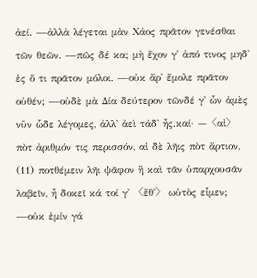ἀεί. —ἀλλὰ λέγεται μὰν Χάος πρᾶτον γενέσθαι τῶν θεῶν. —πῶς δέ κα; μὴ ἔχον γ' ἀπό τινος μηδ' ἐς ὅ τι πρᾶτον μόλοι. —οὐκ ἄρ' ἔμολε πρᾶτον οὐθέν; —οὐδὲ μὰ Δία δεύτερον τῶνδέ γ' ὧν ἁμὲς νῦν ὧδε λέγομες, ἀλλ' ἀεὶ τάδ' ἦς.καί· —〈αἰ〉 πὸτ ἀριθμόν τις περισσόν, αἰ δὲ λῆις πὸτ ἄρτιον, (11) ποτθέμειν λῆι ψᾶφον ἢ καὶ τᾶν ὑπαρχουσᾶν λαβεῖν, ἦ δοκεῖ κά τοί γ' 〈ἔθ'〉 ωὑτὸς εἶμεν; —οὐκ ἐμίν γά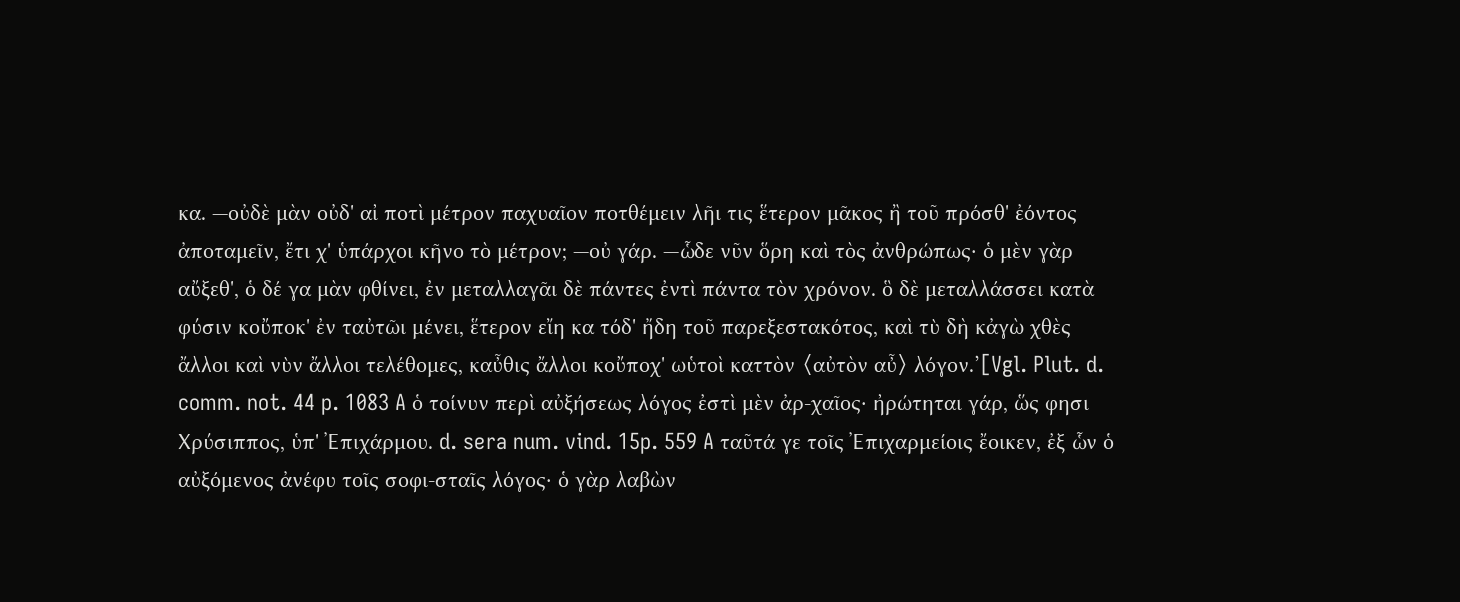κα. —οὐδὲ μὰν οὐδ' αἰ ποτὶ μέτρον παχυαῖον ποτθέμειν λῆι τις ἕτερον μᾶκος ἢ τοῦ πρόσθ' ἐόντος ἀποταμεῖν, ἔτι χ' ὑπάρχοι κῆνο τὸ μέτρον; —οὐ γάρ. —ὧδε νῦν ὅρη καὶ τὸς ἀνθρώπως· ὁ μὲν γὰρ αὔξεθ', ὁ δέ γα μὰν φθίνει, ἐν μεταλλαγᾶι δὲ πάντες ἐντὶ πάντα τὸν χρόνον. ὃ δὲ μεταλλάσσει κατὰ φύσιν κοὔποκ' ἐν ταὐτῶι μένει, ἕτερον εἴη κα τόδ' ἤδη τοῦ παρεξεστακότος, καὶ τὺ δὴ κἀγὼ χθὲς ἄλλοι καὶ νὺν ἄλλοι τελέθομες, καὖθις ἄλλοι κοὔποχ' ωὑτοὶ καττὸν 〈αὐτὸν αὖ〉 λόγον.’[Vgl. Plut. d. comm. not. 44 p. 1083 A ὁ τοίνυν περὶ αὐξήσεως λόγος ἐστὶ μὲν ἀρ-χαῖος· ἠρώτηται γάρ, ὥς φησι Χρύσιππος, ὑπ' Ἐπιχάρμου. d. sera num. vind. 15p. 559 A ταῦτά γε τοῖς Ἐπιχαρμείοις ἔοικεν, ἐξ ὧν ὁ αὐξόμενος ἀνέφυ τοῖς σοφι-σταῖς λόγος· ὁ γὰρ λαβὼν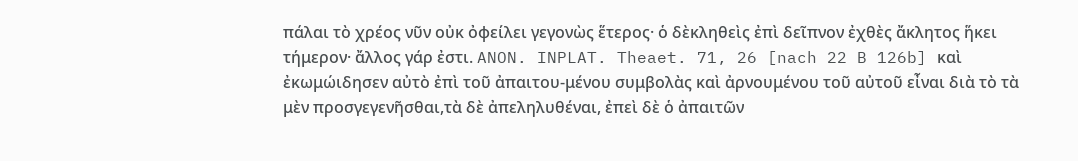πάλαι τὸ χρέος νῦν οὐκ ὀφείλει γεγονὼς ἕτερος· ὁ δὲκληθεὶς ἐπὶ δεῖπνον ἐχθὲς ἄκλητος ἥκει τήμερον· ἄλλος γάρ ἐστι. ANON. INPLAT. Theaet. 71, 26 [nach 22 B 126b] καὶ ἐκωμώιδησεν αὐτὸ ἐπὶ τοῦ ἀπαιτου-μένου συμβολὰς καὶ ἀρνουμένου τοῦ αὐτοῦ εἶναι διὰ τὸ τὰ μὲν προσγεγενῆσθαι,τὰ δὲ ἀπεληλυθέναι, ἐπεὶ δὲ ὁ ἀπαιτῶν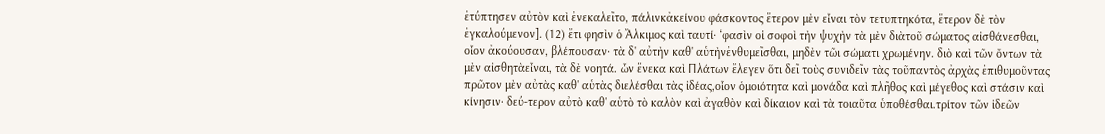ἐτύπτησεν αὐτὸν καὶ ἐνεκαλεῖτο, πάλινκἀκείνου φάσκοντος ἕτερον μὲν εἶναι τὸν τετυπτηκότα, ἕτερον δὲ τὸν ἐγκαλούμενον]. (12) ἔτι φησὶν ὁ Ἄλκιμος καὶ ταυτί· ‘φασὶν οἱ σοφοὶ τὴν ψυχὴν τὰ μὲν διὰτοῦ σώματος αἰσθάνεσθαι, οἷον ἀκούουσαν, βλέπουσαν· τὰ δ' αὐτὴν καθ' αὑτὴνἐνθυμεῖσθαι, μηδὲν τῶι σώματι χρωμένην. διὸ καὶ τῶν ὄντων τὰ μὲν αἰσθητὰεἶναι, τὰ δὲ νοητά. ὧν ἕνεκα καὶ Πλάτων ἔλεγεν ὅτι δεῖ τοὺς συνιδεῖν τὰς τοῦπαντὸς ἀρχὰς ἐπιθυμοῦντας πρῶτον μὲν αὐτὰς καθ' αὑτὰς διελέσθαι τὰς ἰδέας,οἷον ὁμοιότητα καὶ μονάδα καὶ πλῆθος καὶ μέγεθος καὶ στάσιν καὶ κίνησιν· δεύ-τερον αὐτὸ καθ' αὑτὸ τὸ καλὸν καὶ ἀγαθὸν καὶ δίκαιον καὶ τὰ τοιαῦτα ὑποθέσθαι.τρίτον τῶν ἰδεῶν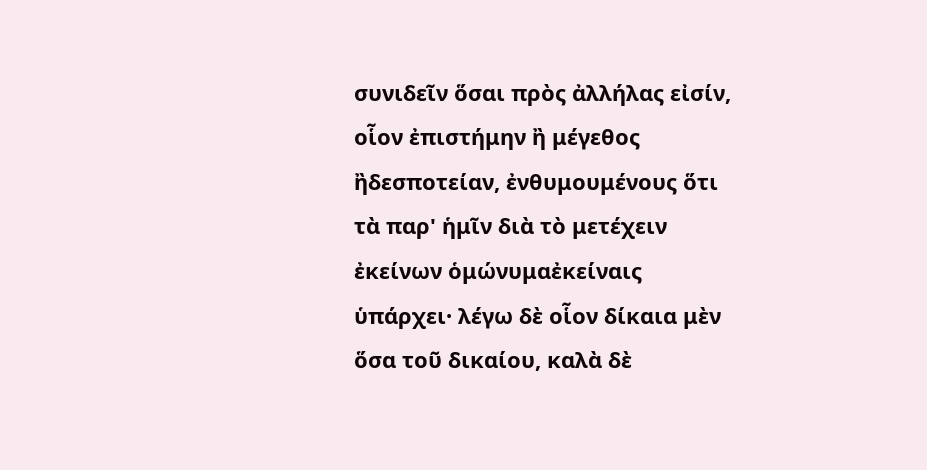συνιδεῖν ὅσαι πρὸς ἀλλήλας εἰσίν, οἷον ἐπιστήμην ἢ μέγεθος ἢδεσποτείαν, ἐνθυμουμένους ὅτι τὰ παρ' ἡμῖν διὰ τὸ μετέχειν ἐκείνων ὁμώνυμαἐκείναις ὑπάρχει· λέγω δὲ οἷον δίκαια μὲν ὅσα τοῦ δικαίου, καλὰ δὲ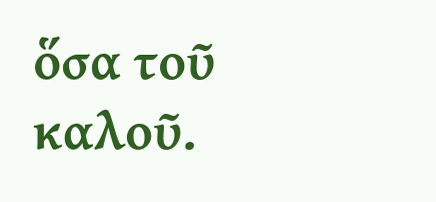ὅσα τοῦ καλοῦ.